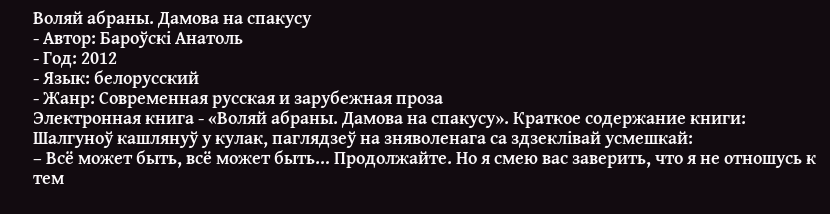Воляй абраны. Дамова на спакусу
- Автор: Бароўскі Анатоль
- Год: 2012
- Язык: белорусский
- Жанр: Современная русская и зарубежная проза
Электронная книга - «Воляй абраны. Дамова на спакусу». Краткое содержание книги:
Шалгуноў кашлянуў у кулак, паглядзеў на зняволенага са здзеклівай усмешкай:
– Всё может быть, всё может быть… Продолжайте. Но я смею вас заверить, что я не отношусь к тем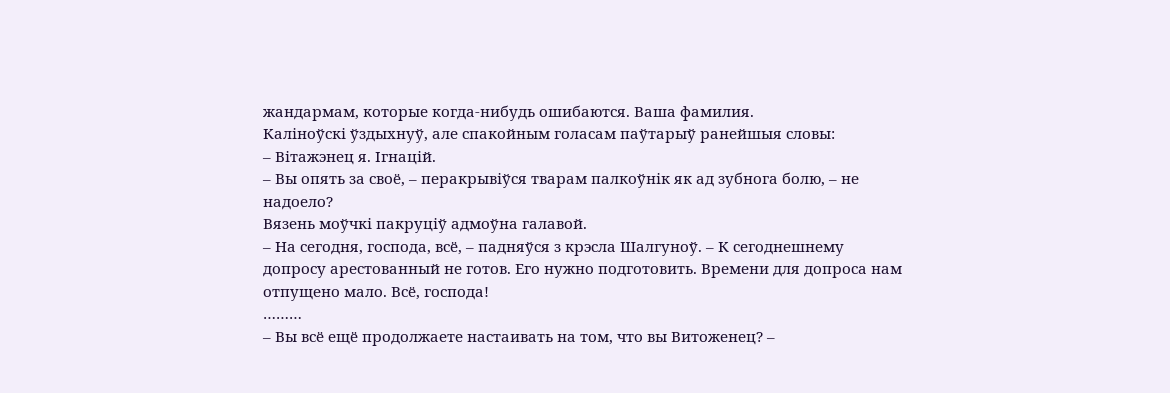жандармам, которые когда-нибудь ошибаются. Ваша фамилия.
Каліноўскі ўздыхнуў, але спакойным голасам паўтарыў ранейшыя словы:
– Вітажэнец я. Ігнацій.
– Вы опять за своё, – перакрывіўся тварам палкоўнік як ад зубнога болю, – не надоело?
Вязень моўчкі пакруціў адмоўна галавой.
– На сегодня, господа, всё, – падняўся з крэсла Шалгуноў. – К сегоднешнему допросу арестованный не готов. Его нужно подготовить. Времени для допроса нам отпущено мало. Всё, господа!
………
– Вы всё ещё продолжаете настаивать на том, что вы Витоженец? –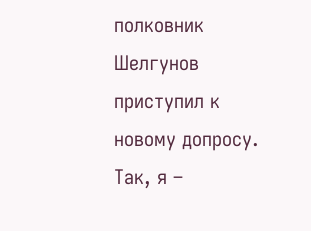полковник Шелгунов приступил к новому допросу.
Так, я –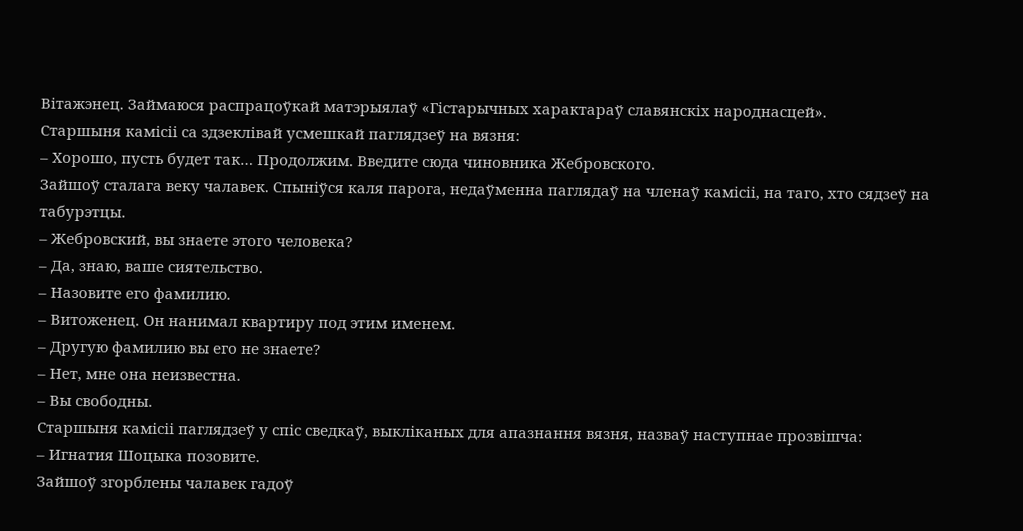Вітажэнец. Займаюся распрацоўкай матэрыялаў «Гістарычных характараў славянскіх народнасцей».
Старшыня камісіі са здзеклівай усмешкай паглядзеў на вязня:
– Хорошо, пусть будет так… Продолжим. Введите сюда чиновника Жебровского.
Зайшоў сталага веку чалавек. Спыніўся каля парога, недаўменна паглядаў на членаў камісіі, на таго, хто сядзеў на табурэтцы.
– Жебровский, вы знаете этого человека?
– Да, знаю, ваше сиятельство.
– Назовите его фамилию.
– Витоженец. Он нанимал квартиру под этим именем.
– Другую фамилию вы его не знаете?
– Нет, мне она неизвестна.
– Вы свободны.
Старшыня камісіі паглядзеў у спіс сведкаў, выкліканых для апазнання вязня, назваў наступнае прозвішча:
– Игнатия Шоцыка позовите.
Зайшоў згорблены чалавек гадоў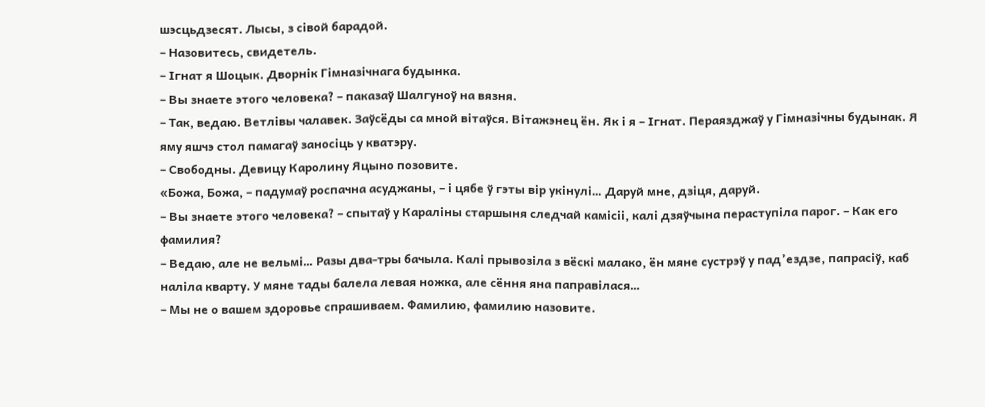шэсцьдзесят. Лысы, з сівой барадой.
– Назовитесь, свидетель.
– Ігнат я Шоцык. Дворнік Гімназічнага будынка.
– Вы знаете этого человека? – паказаў Шалгуноў на вязня.
– Так, ведаю. Ветлівы чалавек. Заўсёды са мной вітаўся. Вітажэнец ён. Як і я – Ігнат. Пераязджаў у Гімназічны будынак. Я яму яшчэ стол памагаў заносіць у кватэру.
– Свободны. Девицу Каролину Яцыно позовите.
«Божа, Божа, – падумаў роспачна асуджаны, – і цябе ў гэты вір укінулі… Даруй мне, дзіця, даруй.
– Вы знаете этого человека? – спытаў у Караліны старшыня следчай камісіі, калі дзяўчына пераступіла парог. – Как его фамилия?
– Ведаю, але не вельмі… Разы два-тры бачыла. Калі прывозіла з вёскі малако, ён мяне сустрэў у пад’ездзе, папрасіў, каб наліла кварту. У мяне тады балела левая ножка, але сёння яна паправілася…
– Мы не о вашем здоровье спрашиваем. Фамилию, фамилию назовите.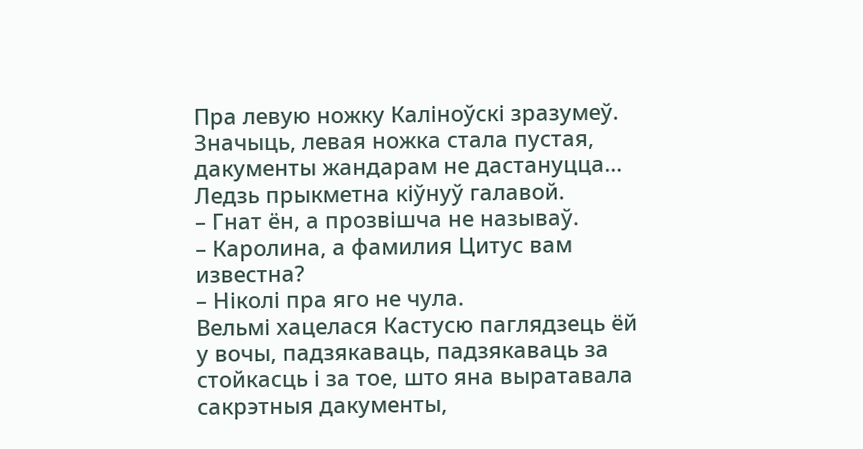Пра левую ножку Каліноўскі зразумеў. Значыць, левая ножка стала пустая, дакументы жандарам не дастануцца…
Ледзь прыкметна кіўнуў галавой.
– Гнат ён, а прозвішча не называў.
– Каролина, а фамилия Цитус вам известна?
– Ніколі пра яго не чула.
Вельмі хацелася Кастусю паглядзець ёй у вочы, падзякаваць, падзякаваць за стойкасць і за тое, што яна выратавала сакрэтныя дакументы,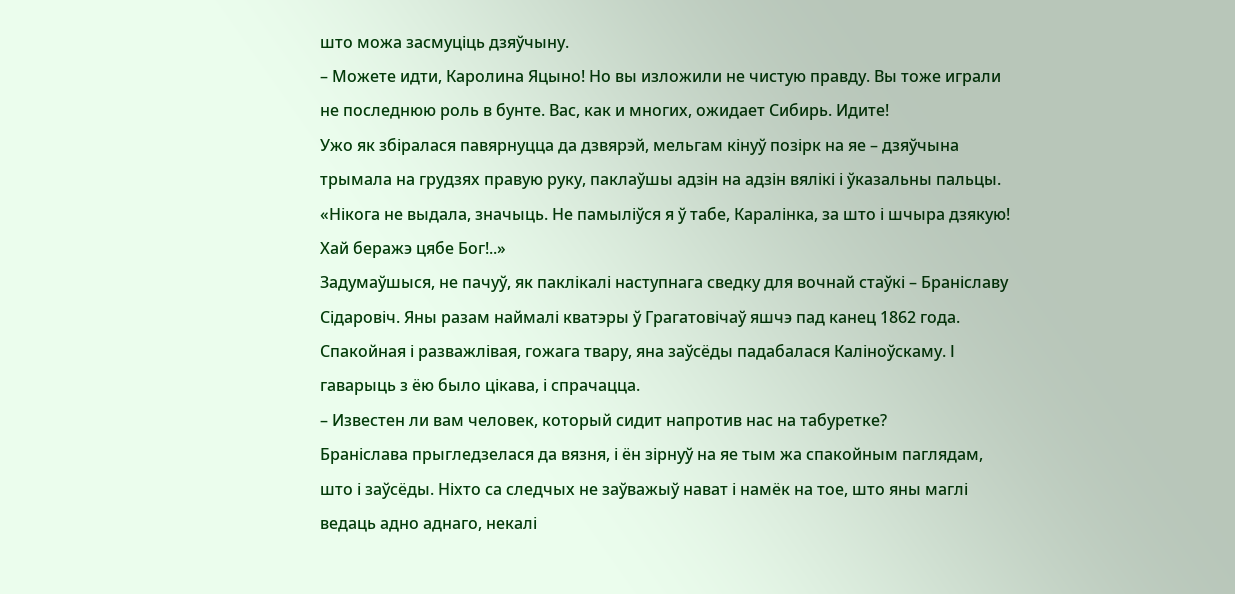што можа засмуціць дзяўчыну.
– Можете идти, Каролина Яцыно! Но вы изложили не чистую правду. Вы тоже играли не последнюю роль в бунте. Вас, как и многих, ожидает Сибирь. Идите!
Ужо як збіралася павярнуцца да дзвярэй, мельгам кінуў позірк на яе – дзяўчына трымала на грудзях правую руку, паклаўшы адзін на адзін вялікі і ўказальны пальцы.
«Нікога не выдала, значыць. Не памыліўся я ў табе, Каралінка, за што і шчыра дзякую! Хай беражэ цябе Бог!..»
Задумаўшыся, не пачуў, як паклікалі наступнага сведку для вочнай стаўкі – Браніславу Сідаровіч. Яны разам наймалі кватэры ў Грагатовічаў яшчэ пад канец 1862 года. Спакойная і разважлівая, гожага твару, яна заўсёды падабалася Каліноўскаму. І гаварыць з ёю было цікава, і спрачацца.
– Известен ли вам человек, который сидит напротив нас на табуретке?
Браніслава прыгледзелася да вязня, і ён зірнуў на яе тым жа спакойным паглядам, што і заўсёды. Ніхто са следчых не заўважыў нават і намёк на тое, што яны маглі ведаць адно аднаго, некалі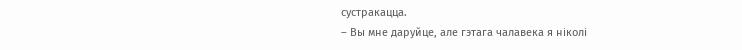сустракацца.
– Вы мне даруйце, але гэтага чалавека я ніколі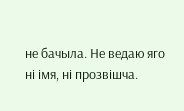не бачыла. Не ведаю яго ні імя, ні прозвішча.